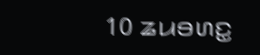10 ꤘꤣꤋꤛꤢ꤭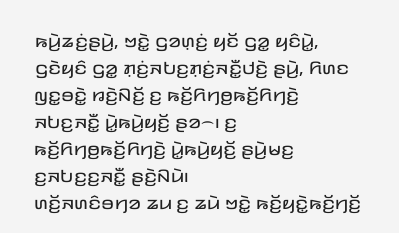ꤒꤣꤧ꤬ꤘꤢꤦ꤬ꤔꤣꤧ꤬, ꤠꤢꤧ꤭ ꤞꤤꤛ꤫ꤢꤦ꤬ ꤟꤢꤩ ꤞꤤ꤭ ꤟꤢꤨꤣꤧ꤭, ꤞꤢꤧꤟꤢꤨ ꤞꤤ꤭ ꤊ꤫ꤢꤦ꤬ꤏꤝꤢ꤬ꤊ꤫ꤢꤦ꤬ꤏꤢꤪ꤭ꤓꤢꤧ꤬ ꤔꤣꤧ꤬, ꤖꤛꤢ ꤜꤢ꤭ꤋꤢꤧ꤭ ꤙꤢꤧ꤬ꤡꤢꤩ꤬ ꤢ꤬ ꤒꤢꤩ꤬ꤖꤚꤥ꤬ꤒꤢꤩ꤬ꤖꤚꤢꤧ꤬ ꤏꤝꤢ꤬ꤏꤢꤪ꤭ ꤣꤧ꤭ꤒꤣꤧ꤬ꤟꤢꤩ꤬ ꤔꤤ꤮꤯ ꤢ꤬ ꤒꤢꤩ꤬ꤖꤚꤥ꤬ꤒꤢꤩ꤬ꤖꤚꤢꤧ꤬ ꤣꤧ꤭ꤒꤣꤧ꤬ꤟꤢꤩ꤬ ꤔꤣꤧ꤬ꤗꤢ꤬ ꤢ꤬ꤏꤝꤢ꤬ꤢ꤬ꤏꤢꤪ꤭ ꤔꤢꤧ꤬ꤡꤣꤧ꤯
ꤛꤢꤩ꤬ꤏꤛꤢꤨꤋꤚꤤ ꤘꤣ ꤢ꤬ ꤘꤣꤧ ꤠꤢꤧ꤭ ꤒꤢꤩ꤬ꤟꤢꤧ꤭ꤒꤢꤩ꤬ꤚꤢꤩ꤬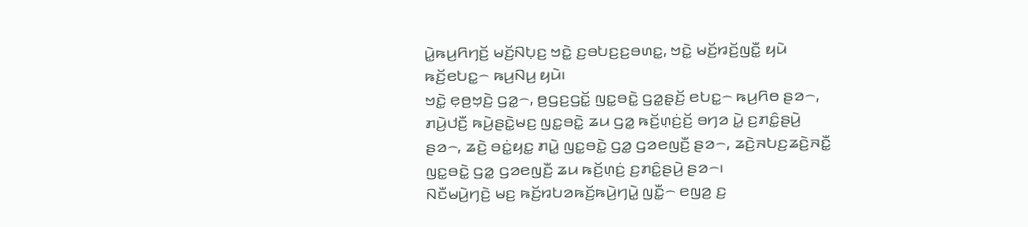ꤣꤧ꤭ꤒꤣ꤬ꤖꤚꤢꤩ꤬ ꤗꤢꤩ꤬ꤡꤝ꤫ꤢ꤬ ꤠꤢꤧ꤭ ꤢ꤬ꤋꤝꤢ꤬ꤢ꤬ꤋꤛꤢ꤭, ꤠꤢꤧ꤭ ꤗꤢꤩ꤬ꤙꤢꤩ꤬ꤜꤢꤪ꤭ ꤟꤣꤧ ꤒꤢꤩ꤬ꤕꤝꤢ꤭꤮ ꤒꤣ꤬ꤡꤣ꤬ ꤟꤣꤧ꤯
ꤠꤢꤧ꤭ ꤕ꤫ꤥ꤬ꤠ꤫ꤢꤧ꤬ ꤞꤤ꤭꤮, ꤥ꤬ꤞꤢ꤬ꤞꤢꤩ꤭ ꤜꤢ꤭ꤋꤢꤧ꤭ ꤞꤤ꤭ꤔ꤫ꤢꤩ꤬ ꤕꤝꤢ꤭꤮ ꤒꤣ꤬ꤖꤥ ꤔꤤ꤮, ꤊꤣꤧ꤬ꤓꤢꤪ꤬ ꤒꤣꤧ꤬ꤔꤢꤧ꤭ꤗꤢ꤬ ꤜꤢ꤭ꤋꤢꤧ꤭ ꤘꤣ ꤞꤤ꤭ ꤒꤢꤩ꤬ꤛ꤫ꤢꤦ꤬ꤢꤩ꤬ ꤋꤚꤤ ꤣꤧ꤭ ꤢ꤬ꤊꤢꤨ꤭ꤔꤣꤧ꤬ ꤔꤤ꤮, ꤘꤢꤧ꤬ ꤋꤢꤦ꤭ꤟꤢ꤭ ꤊꤣꤧ꤭ ꤜꤢ꤭ꤋꤢꤧ꤭ ꤞꤤ꤭ ꤞꤤꤕꤜꤢꤪ꤬ ꤔꤤ꤮, ꤘꤢꤧ꤬ꤏꤝꤢ꤬ꤘꤢꤧ꤬ꤏꤢꤪ꤭ ꤜꤢ꤭ꤋꤢꤧ꤭ ꤞꤤ꤭ ꤞꤤꤕꤜꤢꤪ꤬ ꤘꤣ ꤒꤢꤩ꤬ꤛ꤫ꤢꤦ꤬ ꤢ꤬ꤊꤢꤨ꤭ꤔꤣꤧ꤬ ꤔꤤ꤮꤯
ꤡꤢꤪꤗꤣꤧ꤬ꤚꤢꤧ꤬ ꤗꤢ꤬ ꤒꤢꤩ꤬ꤙꤝꤤꤒꤢꤩ꤬ꤒꤣꤧ꤬ꤚꤣꤧ꤭ ꤜꤢꤪ꤭꤮ ꤕꤜꤤ꤬ ꤢ꤬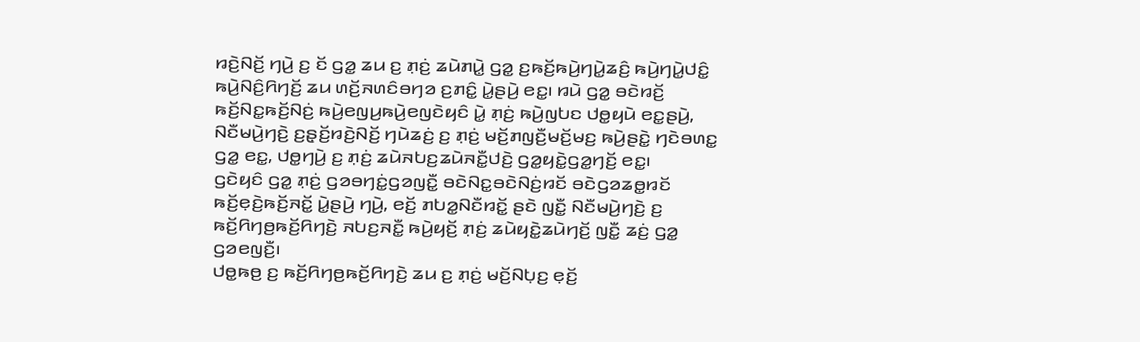ꤙꤢꤧ꤬ꤡꤢꤩ꤬ ꤚꤣꤧ꤬ ꤢ꤬ ꤢꤩ ꤞꤤ꤭ ꤘꤣ ꤢ꤬ ꤊ꤫ꤢꤦ꤬ ꤘꤣꤧꤊꤣꤧ꤭ ꤞꤤ꤭ ꤢ꤬ꤒꤢꤩ꤬ꤒꤣꤧ꤬ꤚꤣꤧ꤭ꤘꤢꤨ꤬ ꤒꤣꤧ꤬ꤚꤣꤧ꤭ꤓꤢꤨ꤭ ꤒꤣꤧ꤬ꤡꤢꤨ꤬ꤖꤚꤢꤩ꤬ ꤘꤣ ꤛꤢꤩ꤬ꤏꤛꤢꤨꤋꤚꤤ ꤢ꤬ꤊꤢꤨ꤭ ꤣꤧ꤭ꤔꤣꤧ꤬ ꤕꤢ꤭꤯ ꤙꤣꤧ ꤞꤤ꤭ ꤋꤢꤧꤙꤢꤩ꤬ ꤒꤢꤩ꤬ꤡꤢ꤭ꤒꤢꤩ꤬ꤡꤢꤦ꤬ ꤒꤣꤧ꤬ꤕꤜꤣ꤬ꤒꤣꤧ꤬ꤕꤜꤢꤧꤟꤢꤨ ꤣꤧ꤭ ꤊ꤫ꤢꤦ꤬ ꤒꤣꤧ꤬ꤜꤝꤢ ꤓꤥ꤭ꤟꤣꤧ ꤕꤢ꤭ꤔꤣꤧ꤬, ꤡꤢꤪꤗꤣꤧ꤬ꤚꤢꤧ꤬ ꤢ꤬ꤔ꤫ꤢꤩ꤬ꤙꤢꤧ꤬ꤡꤢꤩ꤬ ꤚꤣꤧꤘꤢꤦ꤬ ꤢ꤬ ꤊ꤫ꤢꤦ꤬ ꤗꤢꤩ꤬ꤊꤜꤢꤪ꤬ꤗꤢꤩ꤬ꤗꤢ꤬ ꤒꤣꤧ꤬ꤔꤢꤧ꤭ ꤚꤢꤧꤋꤛꤢ꤭ ꤞꤤ꤭ ꤕꤢ꤭, ꤓꤥ꤭ꤚꤣꤧ꤬ ꤢ꤬ ꤊ꤫ꤢꤦ꤬ ꤘꤣꤧꤏꤝꤢ꤬ꤘꤣꤧꤏꤢꤪ꤭ꤓꤢꤧ꤬ ꤞꤤ꤭ꤟꤢꤧ꤭ꤞꤤ꤭ꤚꤢꤩ꤬ ꤕꤢ꤭꤯
ꤞꤢꤧꤟꤢꤨ ꤞꤤ꤭ ꤊ꤫ꤢꤦ꤬ ꤞꤤꤋꤚꤢꤦ꤭ꤞꤤꤜꤢꤪ꤭ ꤋꤢꤧꤡꤢ꤭ꤋꤢꤧꤡꤢꤦ꤬ꤙꤢꤩ ꤋꤢꤧꤞꤤꤘꤥ꤭ꤙꤢꤩ ꤒꤢꤩ꤬ꤕ꤫ꤢꤧ꤬ꤒꤢꤩ꤬ꤏꤢꤩ꤭ ꤣꤧ꤭ꤔꤣꤧ꤬ ꤚꤣꤧ꤬, ꤕꤢꤩ꤬ ꤊꤝꤤ꤭ꤡꤢꤪꤙꤢꤩ꤭ ꤔꤢꤧ ꤜꤢꤪ꤭ ꤡꤢꤪꤗꤣꤧ꤬ꤚꤢꤧ꤬ ꤢ꤬ ꤒꤢꤩ꤬ꤖꤚꤥ꤬ꤒꤢꤩ꤬ꤖꤚꤢꤧ꤬ ꤏꤝꤢ꤬ꤏꤢꤪ꤭ ꤒꤣꤧ꤬ꤟꤢꤩ꤬ ꤊ꤫ꤢꤦ꤬ ꤘꤣꤧꤟꤢꤧ꤭ꤘꤣꤧꤚꤢꤩ꤬ ꤜꤢꤪ꤭ ꤘꤢꤦ꤬ ꤞꤤ꤭ ꤞꤤꤕꤜꤢꤪ꤬꤯
ꤓꤥ꤭ꤒꤥ꤬ ꤢ꤬ ꤒꤢꤩ꤬ꤖꤚꤥ꤬ꤒꤢꤩ꤬ꤖꤚꤢꤧ꤬ ꤘꤣ ꤢ꤬ ꤊ꤫ꤢꤦ꤬ ꤗꤢꤩ꤬ꤡꤝ꤫ꤢ꤬ ꤕ꤫ꤢꤩ꤬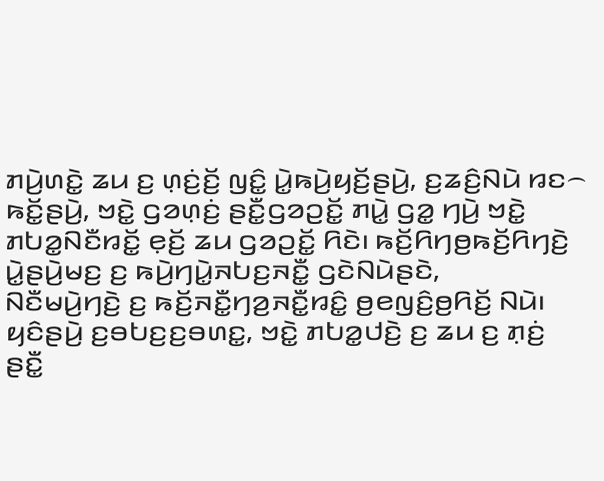ꤊꤣꤧ꤬ꤛꤢꤧ꤭ ꤘꤣ ꤢ꤬ ꤛ꤫ꤢꤦ꤬ꤢꤩ꤬ ꤜꤢꤨ꤭ ꤣꤧ꤭ꤒꤣꤧ꤬ꤟꤢꤩ꤬ꤔꤣꤧ꤬, ꤢ꤬ꤘꤢꤨ꤬ꤡꤣꤧ ꤙꤢ꤮ ꤒꤢꤩ꤭ꤔꤣꤧ꤬, ꤠꤢꤧ꤭ ꤞꤤꤛ꤫ꤢꤦ꤬ ꤔꤢꤪ꤭ꤞꤤꤑꤢꤩ꤭ ꤊꤣꤧ꤭ ꤞꤤ꤭ ꤚꤣꤧ꤬ ꤠꤢꤧ꤭ ꤊꤝꤤ꤭ꤡꤢꤪꤙꤢꤩ꤭ ꤕ꤫ꤢꤩ꤬ ꤘꤣ ꤞꤤꤑꤢꤩ꤭ ꤖꤢꤧ꤯ ꤒꤢꤩ꤬ꤖꤚꤥ꤬ꤒꤢꤩ꤬ꤖꤚꤢꤧ꤬ ꤣꤧ꤭ꤔꤣꤧ꤬ꤗꤢ꤬ ꤢ꤬ ꤒꤣꤧ꤬ꤚꤣꤧ꤭ꤏꤝꤢ꤬ꤏꤢꤪ꤭ ꤞꤢꤧꤡꤣꤧꤔꤢꤧ,
ꤡꤢꤪꤗꤣꤧ꤬ꤚꤢꤧ꤬ ꤢ꤬ ꤒꤢꤩ꤬ꤏꤢꤪ꤭ꤚꤤ꤬ꤏꤢꤪ꤭ꤙꤢꤨ꤭ ꤥ꤬ꤕꤜꤢꤨ꤬ꤥ꤬ꤖꤢꤩ꤬ ꤡꤣꤧ꤯ ꤟꤢꤨꤔꤣꤧ꤬ ꤢ꤬ꤋꤝꤢ꤬ꤢ꤬ꤋꤛꤢ꤭, ꤠꤢꤧ꤭ ꤊꤝꤤ꤭ꤓꤢꤧ꤬ ꤢ꤬ ꤘꤣ ꤢ꤬ ꤊ꤫ꤢꤦ꤬ ꤔꤢꤪ꤭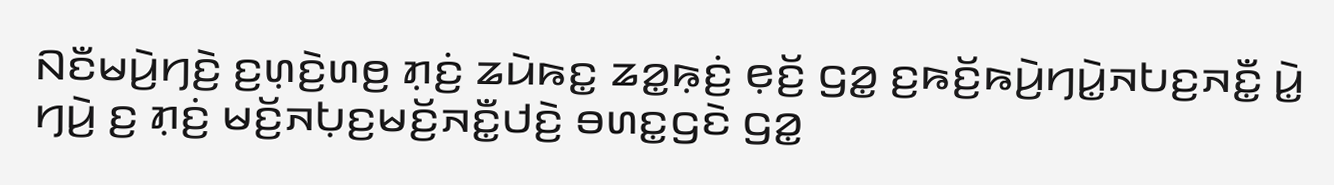ꤡꤢꤪꤗꤣꤧ꤬ꤚꤢꤧ꤬ ꤢ꤬ꤛ꤫ꤢꤧ꤬ꤛꤥ꤬ ꤊ꤫ꤢꤦ꤬ ꤘꤣꤧꤒꤢ꤭ ꤘꤤ꤭ꤒ꤫ꤢꤦ꤬ ꤕ꤫ꤢꤩ꤬ ꤞꤤ꤭ ꤢ꤬ꤒꤢꤩ꤬ꤒꤣꤧ꤬ꤚꤣꤧ꤭ꤏꤝꤢ꤬ꤏꤢꤪ꤭ ꤣꤧ꤭ ꤚꤣꤧ꤬ ꤢ꤬ ꤊ꤫ꤢꤦ꤬ ꤗꤢꤩ꤬ꤏꤝ꤫ꤢ꤬ꤗꤢꤩ꤬ꤏꤢꤪ꤭ꤓꤢꤧ꤬ ꤋꤛꤢ꤭ꤞꤢꤧ ꤞꤤ꤭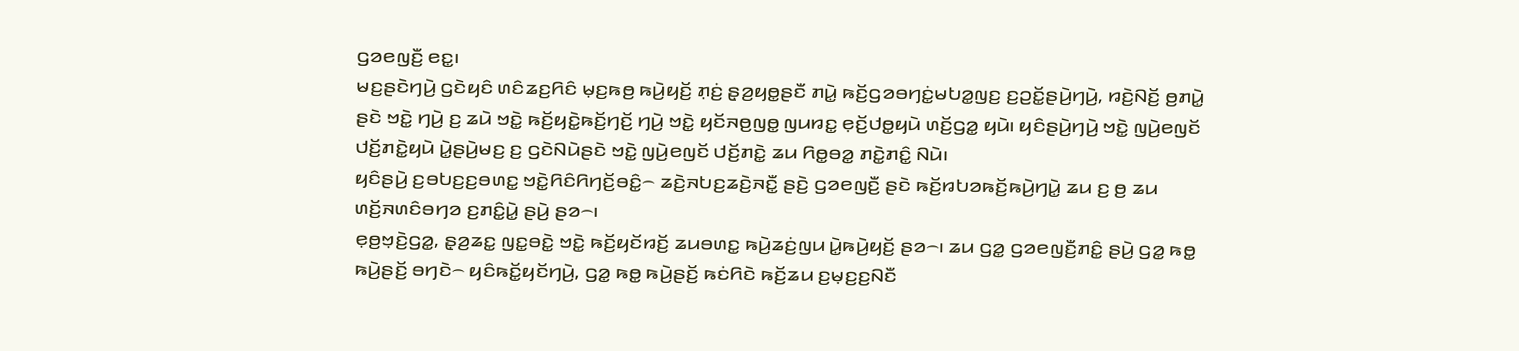ꤞꤤꤕꤜꤢꤪ꤬ ꤕꤢ꤭꤯
ꤗꤢ꤬ꤔꤢꤧꤚꤣꤧ꤬ ꤞꤢꤧꤟꤢꤨ ꤛꤢꤨꤘꤢ꤬ꤖꤢꤨ ꤗ꤫ꤢ꤬ꤒꤥ꤬ ꤒꤣꤧ꤬ꤟꤢꤩ꤬ ꤊ꤫ꤢꤦ꤬ ꤔ꤫ꤤ꤬ꤟꤥ꤭ꤔꤢꤪ ꤊꤣꤧ꤭ ꤒꤢꤩ꤬ꤞꤤꤋꤚꤢꤦ꤭ꤗꤝꤤ꤭ꤜꤢ꤬ ꤢ꤬ꤑꤢꤩ꤭ꤔꤣꤧ꤬ꤚꤣꤧ꤬, ꤙꤢꤧ꤬ꤡꤢꤩ꤬ ꤥ꤬ꤊꤣꤧ꤭ ꤔꤢꤧ ꤠꤢꤧ꤭ ꤚꤣꤧ꤬ ꤢ꤬ ꤘꤣꤧ ꤠꤢꤧ꤭ ꤒꤢꤩ꤬ꤟꤢꤧ꤭ꤒꤢꤩ꤬ꤚꤢꤩ꤬ ꤚꤣꤧ꤬ ꤠꤢꤧ꤭ ꤟꤢꤩꤏꤥ꤬ꤜꤥ꤭ ꤜꤣꤙꤢ꤭ ꤕ꤫ꤢꤩ꤬ꤓꤥ꤭ꤟꤣꤧ ꤛꤢꤩ꤬ꤞꤤ꤭ ꤟꤣꤧ꤯ ꤟꤢꤨꤔꤣꤧ꤬ꤚꤣꤧ꤬ ꤠꤢꤧ꤭ ꤜꤣꤧ꤬ꤕꤜꤢꤩ ꤓꤢꤩ꤬ꤊꤢꤧ꤭ꤟꤣꤧ ꤣꤧ꤭ꤔꤣꤧ꤬ꤗꤢ꤬ ꤢ꤬ ꤞꤢꤧꤡꤣꤧꤔꤢꤧ ꤠꤢꤧ꤭ ꤜꤣꤧ꤬ꤕꤜꤢꤩ ꤓꤢꤩ꤬ꤊꤢꤧ꤭ ꤘꤣ ꤖꤥ꤭ꤋꤤ꤭ ꤊꤢꤧ꤭ꤊꤢꤨ꤭ ꤡꤣꤧ꤯
ꤟꤢꤨꤔꤣꤧ꤬ ꤢ꤬ꤋꤝꤢ꤬ꤢ꤬ꤋꤛꤢ꤭ ꤠꤢꤧ꤭ꤖꤢꤨꤖꤚꤢꤩ꤬ꤋꤢꤨ꤭꤮ ꤘꤢꤧ꤬ꤏꤝꤢ꤬ꤘꤢꤧ꤬ꤏꤢꤪ꤭ ꤔꤢꤧ꤬ ꤞꤤꤕꤜꤢꤪ꤬ ꤔꤢꤧ ꤒꤢꤩ꤬ꤙꤝꤤꤒꤢꤩ꤬ꤒꤣꤧ꤬ꤚꤣꤧ꤭ ꤘꤣ ꤢ꤬ ꤥ꤬ ꤘꤣ ꤛꤢꤩ꤬ꤏꤛꤢꤨꤋꤚꤤ ꤢ꤬ꤊꤢꤨ꤭ꤣꤧ꤭ ꤔꤣꤧ꤬ ꤔꤤ꤮꤯
ꤕ꤫ꤥ꤬ꤠ꤫ꤢꤧ꤬ꤞꤤ꤭, ꤔ꤫ꤤ꤬ꤘꤢ꤭ ꤜꤢ꤭ꤋꤢꤧ꤭ ꤠꤢꤧ꤭ ꤒꤢꤩ꤬ꤟꤢꤩꤙꤢꤩ꤬ ꤘꤣꤋꤛꤢ꤭ ꤒꤣꤧ꤬ꤘꤢꤦ꤬ꤜꤣ ꤣꤧ꤭ꤒꤣꤧ꤬ꤟꤢꤩ꤬ ꤔꤤ꤮꤯ ꤘꤣ ꤞꤤ꤭ ꤞꤤꤕꤜꤢꤪ꤬ꤊꤢꤨ꤭ ꤔꤣꤧ꤬ ꤞꤤ꤭ ꤒꤥ꤭ ꤒꤣꤧ꤬ꤔꤢꤩ꤬ ꤋꤚꤢꤧ꤮ ꤟꤢꤨꤒꤢꤩ꤭ꤟꤢꤩꤚꤣꤧ꤬, ꤞꤤ꤭ ꤒꤥ꤭ ꤒꤣꤧ꤬ꤔꤢꤩ꤬ ꤒꤢꤦꤖꤢꤧ ꤒꤢꤩ꤬ꤘꤣ ꤢ꤬ꤗ꤫ꤢ꤬ꤢ꤬ꤡꤢꤪ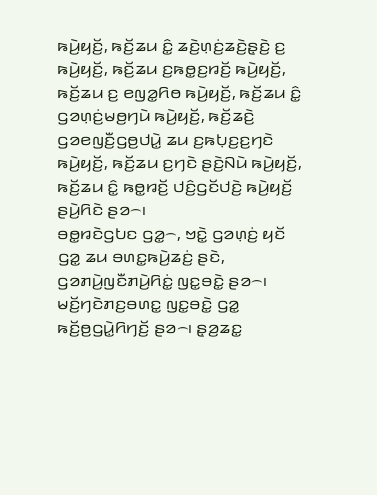ꤒꤣꤧ꤬ꤟꤢꤩ꤬, ꤒꤢꤩ꤬ꤘꤣ ꤢꤨ꤭ ꤘꤢꤧ꤬ꤛ꤫ꤢꤦ꤬ꤘꤢꤧ꤬ꤔ꤫ꤢꤧ꤬ ꤢ꤬ ꤒꤣꤧ꤬ꤟꤢꤩ꤬, ꤒꤢꤩ꤬ꤘꤣ ꤢ꤬ꤒꤥ꤭ꤢ꤬ꤙꤢꤩ꤬ ꤒꤣꤧ꤬ꤟꤢꤩ꤬, ꤒꤢꤩ꤬ꤘꤣ ꤢ꤬ ꤕꤜꤤ꤭ꤖꤥ ꤒꤣꤧ꤬ꤟꤢꤩ꤬, ꤒꤢꤩ꤬ꤘꤣ ꤢꤨ꤭ ꤞꤤꤛ꤫ꤢꤦ꤬ꤗꤥ꤬ꤚꤣꤧ ꤒꤣꤧ꤬ꤟꤢꤩ꤬, ꤒꤢꤩ꤬ꤘꤢꤧ꤬ ꤞꤤꤕꤜꤢꤪ꤬ꤞꤥ꤬ꤓꤣꤧ꤭ ꤘꤣ ꤢ꤬ꤒꤝ꤫ꤢ꤬ꤢ꤬ꤚꤢꤧ ꤒꤣꤧ꤬ꤟꤢꤩ꤬, ꤒꤢꤩ꤬ꤘꤣ ꤢ꤬ꤚꤢꤧ ꤔꤢꤧ꤬ꤡꤣꤧ ꤒꤣꤧ꤬ꤟꤢꤩ꤬, ꤒꤢꤩ꤬ꤘꤣ ꤢꤨ꤭ ꤒꤥ꤭ꤙꤢꤩ꤬ ꤓꤢꤨ꤬ꤞꤢꤩꤓꤢꤧ꤬ ꤒꤣꤧ꤬ꤟꤢꤩ꤬ ꤔꤣꤧ꤬ꤖꤢꤧ ꤔꤤ꤮꤯
ꤋꤥ꤭ꤙꤢꤧꤞꤝꤢ ꤞꤤ꤭꤮, ꤠꤢꤧ꤭ ꤞꤤꤛ꤫ꤢꤦ꤬ ꤟꤢꤩ ꤞꤤ꤭ ꤘꤣ ꤋꤛꤢ꤭ꤒꤣꤧ꤬ꤘꤢꤦ꤬ ꤔꤢꤧ, ꤞꤤꤊꤣꤧ꤬ꤜꤢꤪꤊꤣꤧ꤬ꤖꤢꤦ꤭ ꤜꤢ꤭ꤋꤢꤧ꤭ ꤔꤤ꤮꤯ ꤗꤢꤩ꤬ꤚꤢꤧꤊꤢ꤬ꤋꤛꤢ꤭ ꤜꤢ꤭ꤋꤢꤧ꤭ ꤞꤤ꤭ ꤒꤢꤩ꤬ꤥ꤬ꤞꤣꤧ꤭ꤖꤚꤢꤩ꤬ ꤔꤤ꤮꤯ ꤔ꤫ꤤ꤬ꤘꤢ꤭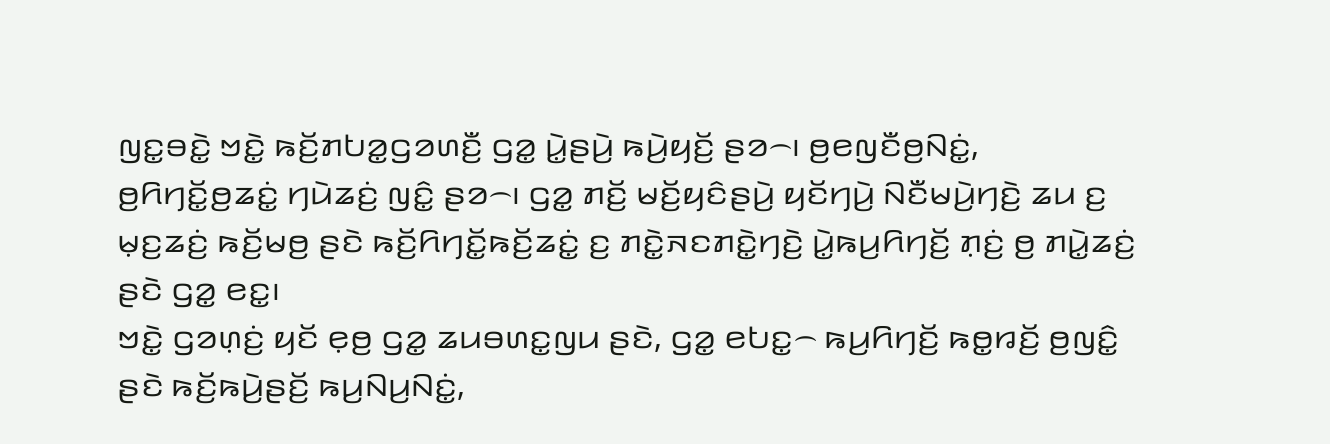ꤜꤢ꤭ꤋꤢꤧ꤭ ꤠꤢꤧ꤭ ꤒꤢꤩ꤬ꤊꤝꤤ꤭ꤞꤤꤛꤢꤪ꤬ ꤞꤤ꤭ ꤣꤧ꤭ꤔꤣꤧ꤬ ꤒꤣꤧ꤬ꤟꤢꤩ꤬ ꤔꤤ꤮꤯ ꤥ꤬ꤕꤜꤢꤪꤥ꤬ꤡꤢꤦ꤭, ꤥ꤬ꤖꤚꤢꤩ꤭ꤥ꤬ꤘꤢꤦ꤭ ꤚꤣꤧꤘꤢꤦ꤬ ꤜꤢꤨ꤭ ꤔꤤ꤮꤯ ꤞꤤ꤭ ꤊꤢꤩ꤬ ꤗꤢꤩ꤬ꤟꤢꤨꤔꤣꤧ꤬ ꤟꤢꤩꤚꤣꤧ꤬ ꤡꤢꤪꤗꤣꤧ꤬ꤚꤢꤧ꤬ ꤘꤣ ꤢ꤬ ꤗ꤫ꤢ꤬ꤘꤢꤦ꤬ ꤒꤢꤩ꤬ꤗꤥ꤬ ꤔꤢꤧ ꤒꤢꤩ꤬ꤖꤚꤢꤩ꤭ꤒꤢꤩ꤬ꤘꤢꤦ꤭ ꤢ꤬ ꤊꤢꤧ꤭ꤏꤢꤊꤢꤧ꤭ꤚꤢꤧ꤬ ꤣꤧ꤭ꤒꤣ꤬ꤖꤚꤢꤩ꤬ ꤊ꤫ꤢꤦ꤬ ꤥ꤬ ꤊꤣꤧ꤭ꤘꤢꤦ꤬ ꤔꤢꤧ ꤞꤤ꤭ ꤕꤢ꤭꤯
ꤠꤢꤧ꤭ ꤞꤤꤛ꤫ꤢꤦ꤬ ꤟꤢꤩ ꤕ꤫ꤥ꤬ ꤞꤤ꤭ ꤘꤣꤋꤛꤢ꤭ꤜꤣ ꤔꤢꤧ, ꤞꤤ꤭ ꤕꤝꤢ꤭꤮ ꤒꤣ꤬ꤖꤚꤢꤩ꤬ ꤒꤥ꤭ꤙꤢꤩ꤬ ꤥ꤬ꤜꤢꤨ꤭ ꤔꤢꤧ ꤒꤢꤩ꤬ꤒꤣꤧ꤬ꤔꤢꤩ꤬ ꤒꤣ꤬ꤡꤣ꤬ꤡꤢꤦ꤭,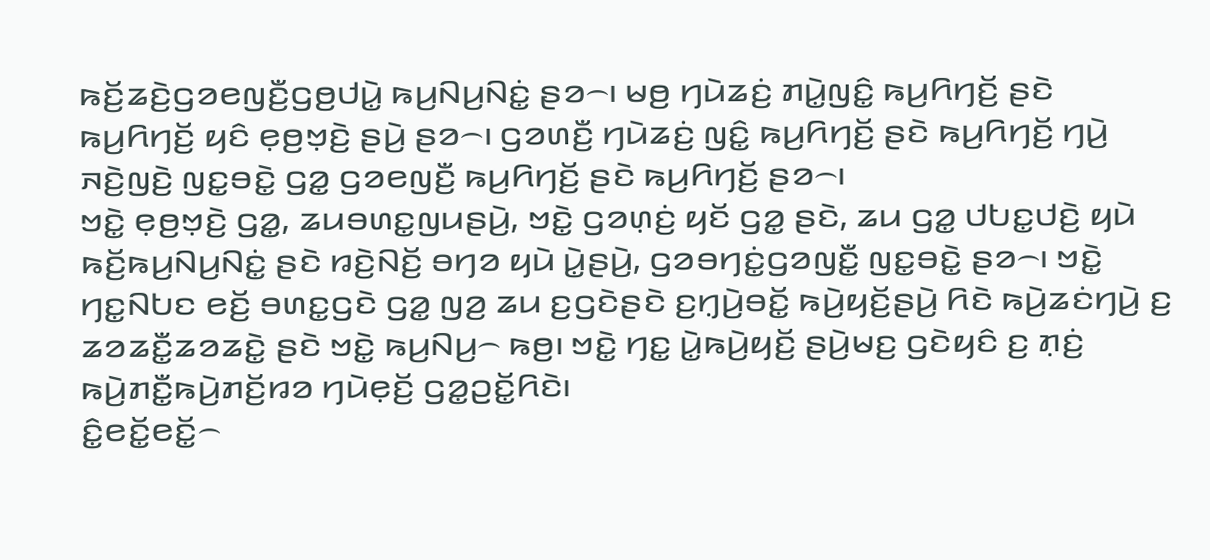ꤒꤢꤩ꤬ꤘꤢꤧ꤬ꤞꤤꤕꤜꤢꤪ꤬ꤞꤥ꤬ꤓꤣꤧ꤭ ꤒꤣ꤬ꤡꤣ꤬ꤡꤢꤦ꤭ ꤔꤤ꤮꤯ ꤗꤥ꤬ ꤚꤣꤧꤘꤢꤦ꤬ ꤊꤣꤧ꤭ꤜꤢꤨ꤭ ꤒꤣ꤬ꤖꤚꤢꤩ꤬ ꤔꤢꤧ ꤒꤣ꤬ꤖꤚꤢꤩ꤬ ꤟꤢꤨ ꤕ꤫ꤥ꤬ꤠ꤫ꤢꤧ꤬ ꤔꤣꤧ꤬ ꤔꤤ꤮꤯ ꤞꤤꤛꤢꤪ꤬ ꤚꤣꤧꤘꤢꤦ꤬ ꤜꤢꤨ꤭ ꤒꤣ꤬ꤖꤚꤢꤩ꤬ ꤔꤢꤧ ꤒꤣ꤬ꤖꤚꤢꤩ꤬ ꤚꤣꤧ꤬ ꤏꤢꤧ꤬ꤜꤢꤧ꤬ ꤜꤢ꤭ꤋꤢꤧ꤭ ꤞꤤ꤭ ꤞꤤꤕꤜꤢꤪ꤬ ꤒꤣ꤬ꤖꤚꤢꤩ꤬ ꤔꤢꤧ ꤒꤣ꤬ꤖꤚꤢꤩ꤬ ꤔꤤ꤮꤯
ꤠꤢꤧ꤭ ꤕ꤫ꤥ꤬ꤠ꤫ꤢꤧ꤬ ꤞꤤ꤭, ꤘꤣꤋꤛꤢ꤭ꤜꤣꤔꤣꤧ꤬, ꤠꤢꤧ꤭ ꤞꤤꤛ꤫ꤢꤦ꤬ ꤟꤢꤩ ꤞꤤ꤭ ꤔꤢꤧ, ꤘꤣ ꤞꤤ꤭ ꤓꤝꤢ꤭ꤓꤢꤧ꤬ ꤟꤣꤧ ꤒꤢꤩ꤬ꤒꤣ꤬ꤡꤣ꤬ꤡꤢꤦ꤭ ꤔꤢꤧ ꤙꤢꤧ꤬ꤡꤢꤩ꤬ ꤋꤚꤤ ꤟꤣꤧ ꤣꤧ꤭ꤔꤣꤧ꤬, ꤞꤤꤋꤚꤢꤦ꤭ꤞꤤꤜꤢꤪ꤭ ꤜꤢ꤭ꤋꤢꤧ꤭ ꤔꤤ꤮꤯ ꤠꤢꤧ꤭ ꤚꤢ꤭ꤡꤝꤢ ꤕꤢꤩ꤬ ꤋꤛꤢ꤭ꤞꤢꤧ ꤞꤤ꤭ ꤜꤤ꤬ ꤘꤣ ꤢ꤬ꤞꤢꤧꤔꤢꤧ ꤢ꤬ꤚ꤫ꤣꤧ꤬ꤋꤢꤩ꤭ ꤒꤣꤧ꤬ꤟꤢꤩ꤬ꤔꤣꤧ꤬ ꤖꤢꤧ ꤒꤣꤧ꤬ꤘꤢꤦꤚꤣꤧ꤬ ꤢ꤬ ꤘꤤꤘꤢꤪ꤭ꤘꤤꤘꤢꤧ꤭ ꤔꤢꤧ ꤠꤢꤧ꤭ ꤒꤣ꤬ꤡꤣ꤬꤮ ꤒꤥ꤬꤯ ꤠꤢꤧ꤭ ꤚꤢ꤭ ꤣꤧ꤭ꤒꤣꤧ꤬ꤟꤢꤩ꤬ ꤔꤣꤧ꤬ꤗꤢ꤬ ꤞꤢꤧꤟꤢꤨ ꤢ꤬ ꤊ꤫ꤢꤦ꤬ ꤒꤣꤧ꤬ꤊꤢꤪ꤭ꤒꤣꤧ꤬ꤊꤢꤩ꤬ꤙꤤ ꤚꤣꤧꤕ꤫ꤢꤩ꤬ ꤞꤤ꤭ꤑꤢꤩ꤭ꤖꤢꤧ꤯
ꤢꤨ꤭ꤕꤢꤩ꤭ꤕꤢꤩ꤭꤮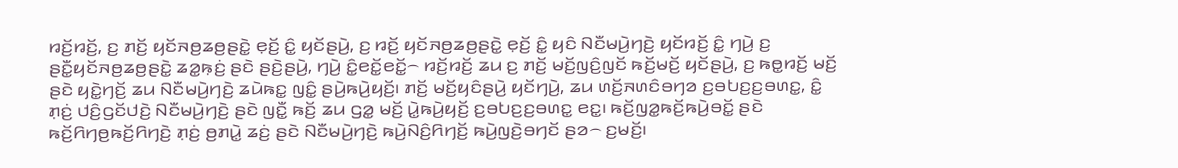ꤙꤢꤩ꤬ꤙꤢꤩ꤬, ꤢ꤬ ꤊꤢꤩ꤬ ꤟꤢꤩꤏꤥ꤬ꤘꤥ꤬ꤔꤢꤧ꤭ ꤕ꤫ꤢꤩ꤬ ꤢꤨ꤭ ꤟꤢꤩꤔꤣꤧ꤬, ꤢ꤬ ꤙꤢꤩ꤬ ꤟꤢꤩꤏꤥ꤬ꤘꤥ꤬ꤔꤢꤧ꤭ ꤕ꤫ꤢꤩ꤬ ꤢꤨ꤭ ꤟꤢꤨ ꤡꤢꤪꤗꤣꤧ꤬ꤚꤢꤧ꤬ ꤟꤢꤩꤙꤢꤩ꤬ ꤢꤨ꤭ ꤚꤣꤧ꤬ ꤢ꤬ ꤔꤢꤪ꤭ꤟꤢꤩꤏꤥ꤬ꤘꤥ꤬ꤔꤢꤧ꤭ ꤘꤤ꤭ꤒ꤫ꤢꤦ꤬ ꤔꤢꤧ ꤔꤢꤧ꤬ꤔꤣꤧ꤬, ꤚꤣꤧ꤬ ꤢꤨ꤭ꤕꤢꤩ꤭ꤕꤢꤩ꤭꤮ ꤙꤢꤩ꤬ꤙꤢꤩ꤬ ꤘꤣ ꤢ꤬ ꤊꤢꤩ꤬ ꤗꤢꤩ꤬ꤜꤢꤨ꤬ꤜꤢꤩ ꤒꤢꤩ꤬ꤗꤢꤩ꤬ ꤟꤢꤩꤔꤣꤧ꤬, ꤢ꤬ ꤒꤥ꤭ꤙꤢꤩ꤬ ꤗꤢꤩ꤬ ꤔꤢꤧ ꤟꤢꤧ꤭ꤚꤢꤩ꤬ ꤘꤣ ꤡꤢꤪꤗꤣꤧ꤬ꤚꤢꤧ꤬ ꤘꤣꤧꤒꤢ꤭ ꤜꤢꤨ꤭ ꤔꤣꤧ꤬ꤒꤣꤧ꤬ꤟꤢꤩ꤬꤯ ꤊꤢꤩ꤬ ꤗꤢꤩ꤬ꤟꤢꤨꤔꤣꤧ꤬ ꤟꤢꤩꤚꤣꤧ꤬, ꤘꤣ ꤛꤢꤩ꤬ꤏꤛꤢꤨꤋꤚꤤ ꤢ꤬ꤋꤝꤢ꤬ꤢ꤬ꤋꤛꤢ꤭, ꤢꤨ꤭ ꤊ꤫ꤢꤦ꤬ ꤓꤢꤨ꤬ꤞꤢꤩꤓꤢꤧ꤬ ꤡꤢꤪꤗꤣꤧ꤬ꤚꤢꤧ꤬ ꤔꤢꤧ ꤜꤢꤪ꤭ ꤒꤢꤩ꤬ ꤘꤣ ꤞꤤ꤭ ꤗꤢꤩ꤬ ꤣꤧ꤭ꤒꤣꤧ꤬ꤟꤢꤩ꤬ ꤢ꤬ꤋꤝꤢ꤬ꤢ꤬ꤋꤛꤢ꤭ ꤕꤢ꤭꤯ ꤒꤢꤩ꤬ꤜꤤ꤭ꤒꤢꤩ꤬ꤒꤣꤧ꤬ꤋꤢꤩ꤭ ꤔꤢꤧ ꤒꤢꤩ꤬ꤖꤚꤥ꤬ꤒꤢꤩ꤬ꤖꤚꤢꤧ꤬ ꤊ꤫ꤢꤦ꤬ ꤥ꤬ꤊꤣꤧ꤭ ꤘꤢꤦ꤬ ꤔꤢꤧ ꤡꤢꤪꤗꤣꤧ꤬ꤚꤢꤧ꤬ ꤒꤣꤧ꤬ꤡꤢꤨ꤬ꤖꤚꤢꤩ꤬ ꤒꤣꤧ꤬ꤜꤢꤧ꤬ꤋꤚꤢꤩ ꤔꤤ꤮ ꤢ꤬ꤗꤢꤩ꤬꤯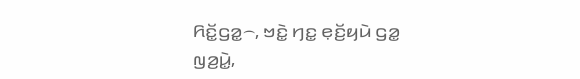ꤖꤢꤩ꤭ꤞꤤ꤭꤮, ꤠꤢꤧ꤭ ꤚꤢ꤭ ꤕ꤫ꤢꤩ꤬ꤟꤣꤧ ꤞꤤ꤭ ꤜꤤ꤬ꤣꤧ꤭,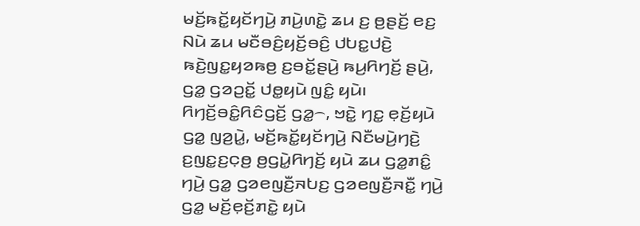ꤗꤢꤩ꤬ꤒꤢꤩ꤭ꤟꤢꤩꤚꤣꤧ꤬ ꤊꤣꤧ꤬ꤛꤢꤧ꤭ ꤘꤣ ꤢ꤬ ꤥ꤬ꤔꤢꤩ꤬ ꤕꤢ꤬ ꤡꤣꤧ ꤘꤣ ꤗꤢꤪꤋꤢꤨ꤬ꤟꤢꤩ꤬ꤋꤢꤨ꤬ ꤓꤝꤢ꤭ꤓꤢꤧ꤬ ꤒꤢꤧ꤬ꤜꤢ꤭ꤟꤤꤒꤥ꤬ ꤢ꤬ꤋꤢꤩ꤭ꤔꤣꤧ꤬ ꤒꤣ꤬ꤖꤚꤢꤩ꤬ ꤔꤣꤧ꤬, ꤞꤤ꤭ ꤞꤤꤑꤢꤩ꤭ ꤓꤥ꤭ꤟꤣꤧ ꤜꤢꤨ꤭ ꤟꤣꤧ꤯ ꤖꤚꤢꤩ꤬ꤋꤢꤨ꤭ꤖꤢꤨꤞꤢꤩ꤬ ꤞꤤ꤭꤮, ꤠꤢꤧ꤭ ꤚꤢ꤭ ꤕ꤫ꤢꤩ꤬ꤟꤣꤧ ꤞꤤ꤭ ꤜꤤ꤬ꤣꤧ꤭, ꤗꤢꤩ꤬ꤒꤢꤩ꤭ꤟꤢꤩꤚꤣꤧ꤬ ꤡꤢꤪꤗꤣꤧ꤬ꤚꤢꤧ꤬ ꤢ꤬ꤜꤢ꤭ꤢ꤬ꤍ꤫ꤥ꤬ ꤥ꤬ꤞꤣꤧ꤭ꤖꤚꤢꤩ꤬ ꤟꤣꤧ ꤘꤣ ꤞꤤ꤭ꤊꤢꤨ꤭ ꤚꤣꤧ꤬ ꤞꤤ꤭ ꤞꤤꤕꤜꤢꤪ꤬ꤏꤝꤢ꤬ ꤞꤤꤕꤜꤢꤪ꤬ꤏꤢꤪ꤭ ꤚꤣꤧ꤬ ꤞꤤ꤭ ꤗꤢꤩ꤬ꤕ꤫ꤢꤩ꤬ꤊꤢꤧ꤭ ꤟꤣꤧ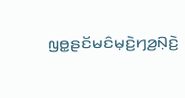ꤜꤥ꤭ꤔꤢꤩꤗꤢꤨꤗ꤫ꤢꤧ꤬ꤚꤤ꤬ꤡ꤫ꤢꤧ꤬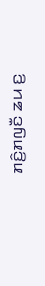ꤊꤢꤨ꤬ꤊꤜꤢꤪ ꤘꤣ ꤢ꤬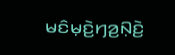ꤗꤢꤨꤗ꤫ꤢꤧ꤬ꤚꤤ꤬ꤡ꤫ꤢꤧ꤬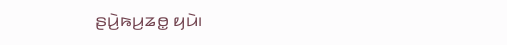ꤔꤣꤧ꤬ꤒꤣ꤬ꤘꤥ꤭ ꤟꤣꤧ꤯